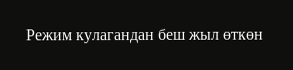Режим кулагандан беш жыл өткөн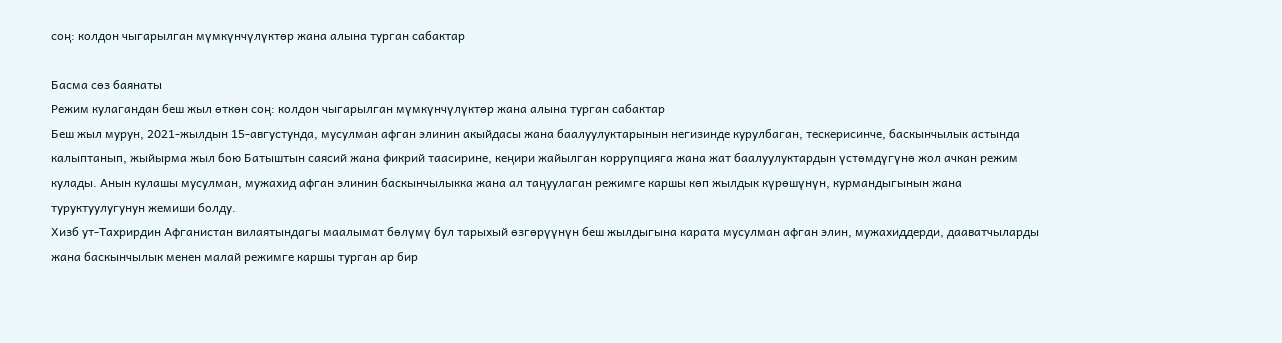соң: колдон чыгарылган мүмкүнчүлүктөр жана алына турган сабактар

Басма сөз баянаты
Режим кулагандан беш жыл өткөн соң: колдон чыгарылган мүмкүнчүлүктөр жана алына турган сабактар
Беш жыл мурун, 2021-жылдын 15-августунда, мусулман афган элинин акыйдасы жана баалуулуктарынын негизинде курулбаган, тескерисинче, баскынчылык астында калыптанып, жыйырма жыл бою Батыштын саясий жана фикрий таасирине, кеңири жайылган коррупцияга жана жат баалуулуктардын үстөмдүгүнө жол ачкан режим кулады. Анын кулашы мусулман, мужахид афган элинин баскынчылыкка жана ал таңуулаган режимге каршы көп жылдык күрөшүнүн, курмандыгынын жана туруктуулугунун жемиши болду.
Хизб ут-Тахрирдин Афганистан вилаятындагы маалымат бөлүмү бул тарыхый өзгөрүүнүн беш жылдыгына карата мусулман афган элин, мужахиддерди, дааватчыларды жана баскынчылык менен малай режимге каршы турган ар бир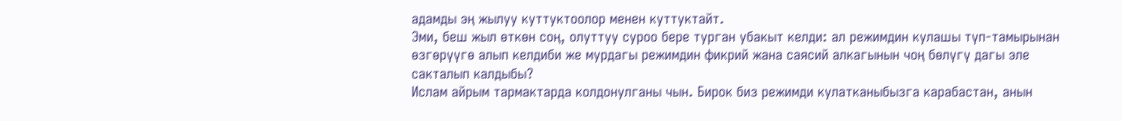адамды эң жылуу куттуктоолор менен куттуктайт.
Эми, беш жыл өткөн соң, олуттуу суроо бере турган убакыт келди: ал режимдин кулашы түп-тамырынан өзгөрүүгө алып келдиби же мурдагы режимдин фикрий жана саясий алкагынын чоң бөлүгү дагы эле сакталып калдыбы?
Ислам айрым тармактарда колдонулганы чын. Бирок биз режимди кулатканыбызга карабастан, анын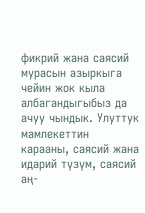фикрий жана саясий мурасын азыркыга чейин жок кыла албагандыгыбыз да ачуу чындык. Улуттук мамлекеттин карааны, саясий жана идарий түзүм, саясий аң-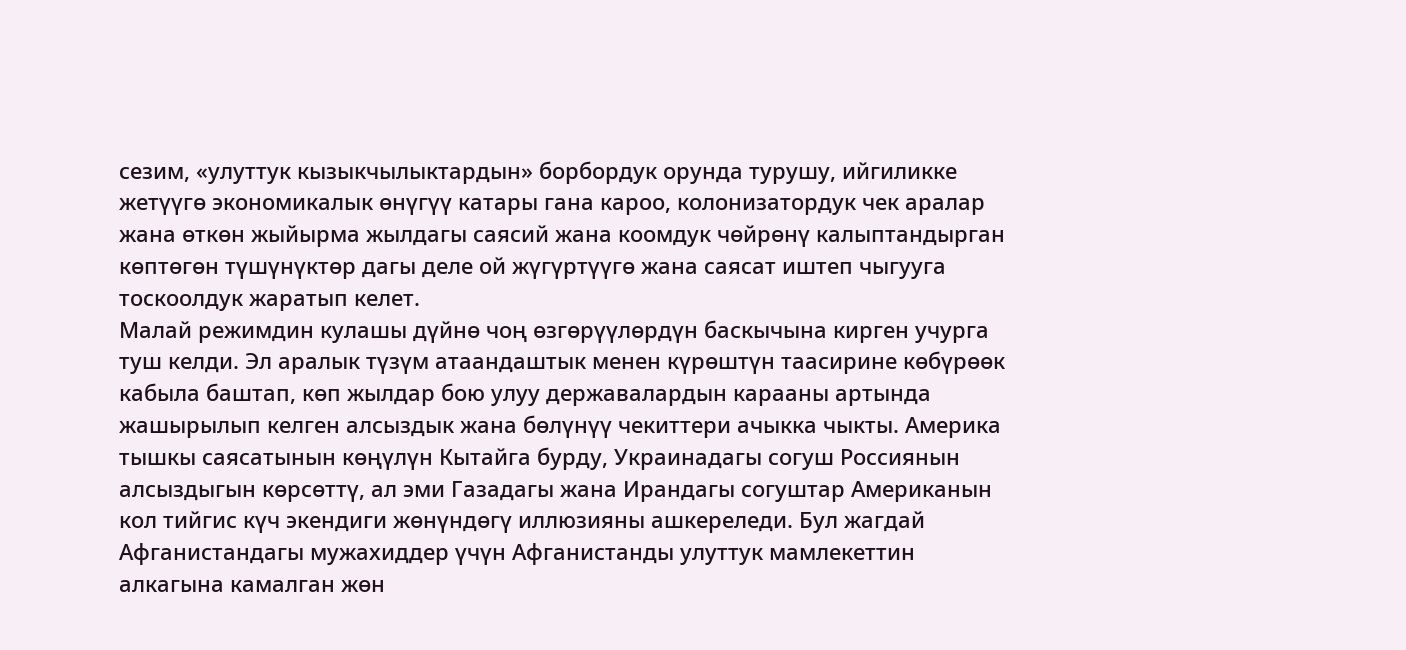сезим, «улуттук кызыкчылыктардын» борбордук орунда турушу, ийгиликке жетүүгө экономикалык өнүгүү катары гана кароо, колонизатордук чек аралар жана өткөн жыйырма жылдагы саясий жана коомдук чөйрөнү калыптандырган көптөгөн түшүнүктөр дагы деле ой жүгүртүүгө жана саясат иштеп чыгууга тоскоолдук жаратып келет.
Малай режимдин кулашы дүйнө чоң өзгөрүүлөрдүн баскычына кирген учурга туш келди. Эл аралык түзүм атаандаштык менен күрөштүн таасирине көбүрөөк кабыла баштап, көп жылдар бою улуу державалардын карааны артында жашырылып келген алсыздык жана бөлүнүү чекиттери ачыкка чыкты. Америка тышкы саясатынын көңүлүн Кытайга бурду, Украинадагы согуш Россиянын алсыздыгын көрсөттү, ал эми Газадагы жана Ирандагы согуштар Американын кол тийгис күч экендиги жөнүндөгү иллюзияны ашкереледи. Бул жагдай Афганистандагы мужахиддер үчүн Афганистанды улуттук мамлекеттин алкагына камалган жөн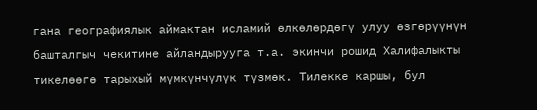гана географиялык аймактан исламий өлкөлөрдөгү улуу өзгөрүүнүн башталгыч чекитине айландырууга т.а. экинчи рошид Халифалыкты тикелөөгө тарыхый мүмкүнчүлүк түзмөк. Тилекке каршы, бул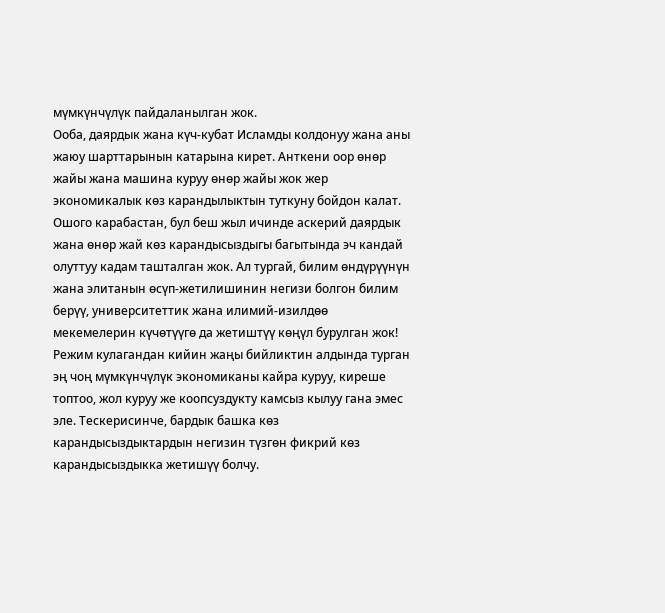мүмкүнчүлүк пайдаланылган жок.
Ооба, даярдык жана күч-кубат Исламды колдонуу жана аны жаюу шарттарынын катарына кирет. Анткени оор өнөр жайы жана машина куруу өнөр жайы жок жер экономикалык көз карандылыктын туткуну бойдон калат. Ошого карабастан, бул беш жыл ичинде аскерий даярдык жана өнөр жай көз карандысыздыгы багытында эч кандай олуттуу кадам ташталган жок. Ал тургай, билим өндүрүүнүн жана элитанын өсүп-жетилишинин негизи болгон билим берүү, университеттик жана илимий-изилдөө мекемелерин күчөтүүгө да жетиштүү көңүл бурулган жок!
Режим кулагандан кийин жаңы бийликтин алдында турган эң чоң мүмкүнчүлүк экономиканы кайра куруу, киреше топтоо, жол куруу же коопсуздукту камсыз кылуу гана эмес эле. Тескерисинче, бардык башка көз карандысыздыктардын негизин түзгөн фикрий көз карандысыздыкка жетишүү болчу.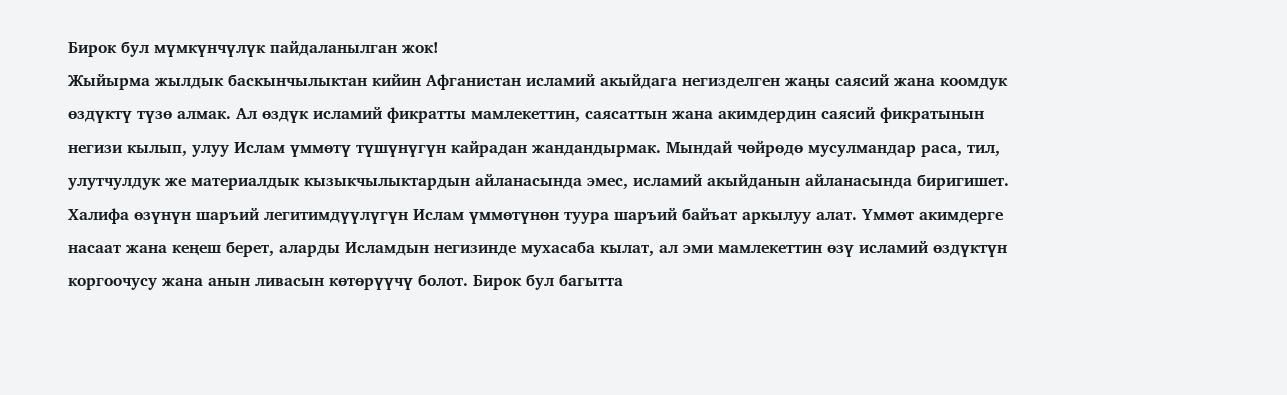Бирок бул мүмкүнчүлүк пайдаланылган жок!
Жыйырма жылдык баскынчылыктан кийин Афганистан исламий акыйдага негизделген жаңы саясий жана коомдук өздүктү түзө алмак. Ал өздүк исламий фикратты мамлекеттин, саясаттын жана акимдердин саясий фикратынын негизи кылып, улуу Ислам үммөтү түшүнүгүн кайрадан жандандырмак. Мындай чөйрөдө мусулмандар раса, тил, улутчулдук же материалдык кызыкчылыктардын айланасында эмес, исламий акыйданын айланасында биригишет. Халифа өзүнүн шаръий легитимдүүлүгүн Ислам үммөтүнөн туура шаръий байъат аркылуу алат. Үммөт акимдерге насаат жана кеңеш берет, аларды Исламдын негизинде мухасаба кылат, ал эми мамлекеттин өзү исламий өздүктүн коргоочусу жана анын ливасын көтөрүүчү болот. Бирок бул багытта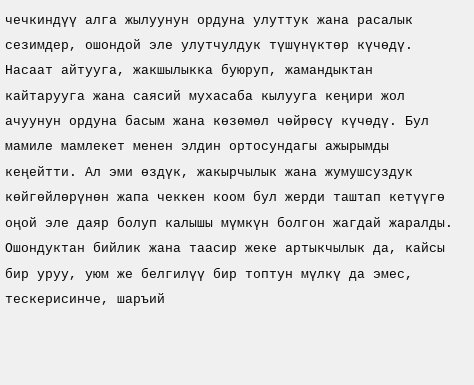чечкиндүү алга жылуунун ордуна улуттук жана расалык сезимдер, ошондой эле улутчулдук түшүнүктөр күчөдү. Насаат айтууга, жакшылыкка буюруп, жамандыктан кайтарууга жана саясий мухасаба кылууга кеңири жол ачуунун ордуна басым жана көзөмөл чөйрөсү күчөдү. Бул мамиле мамлекет менен элдин ортосундагы ажырымды кеңейтти. Ал эми өздүк, жакырчылык жана жумушсуздук көйгөйлөрүнөн жапа чеккен коом бул жерди таштап кетүүгө оңой эле даяр болуп калышы мүмкүн болгон жагдай жаралды.
Ошондуктан бийлик жана таасир жеке артыкчылык да, кайсы бир уруу, уюм же белгилүү бир топтун мүлкү да эмес, тескерисинче, шаръий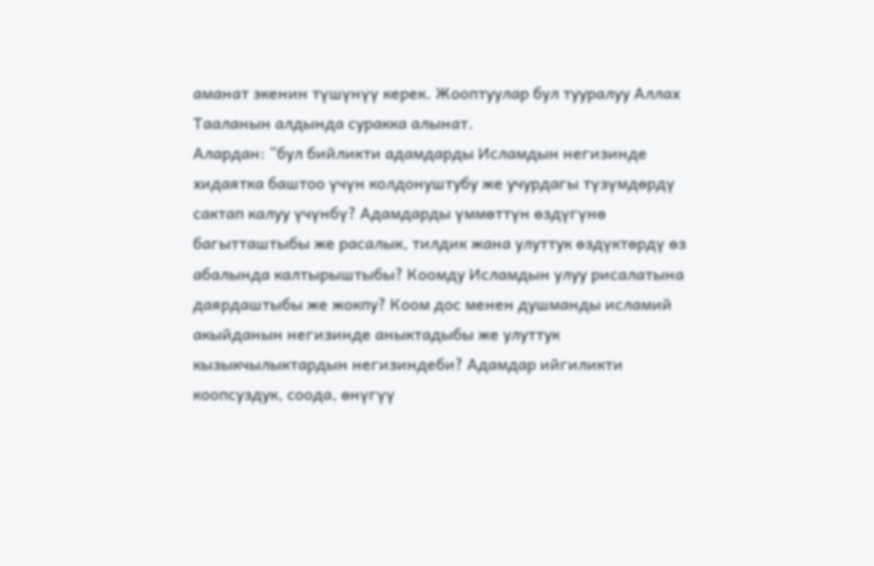аманат экенин түшүнүү керек. Жооптуулар бул тууралуу Аллах Тааланын алдында суракка алынат.
Алардан: “бул бийликти адамдарды Исламдын негизинде хидаятка баштоо үчүн колдонуштубу же учурдагы түзүмдөрдү сактап калуу үчүнбү? Адамдарды үммөттүн өздүгүнө багытташтыбы же расалык, тилдик жана улуттук өздүктөрдү өз абалында калтырыштыбы? Коомду Исламдын улуу рисалатына даярдаштыбы же жокпу? Коом дос менен душманды исламий акыйданын негизинде аныктадыбы же улуттук кызыкчылыктардын негизиндеби? Адамдар ийгиликти коопсуздук, соода, өнүгүү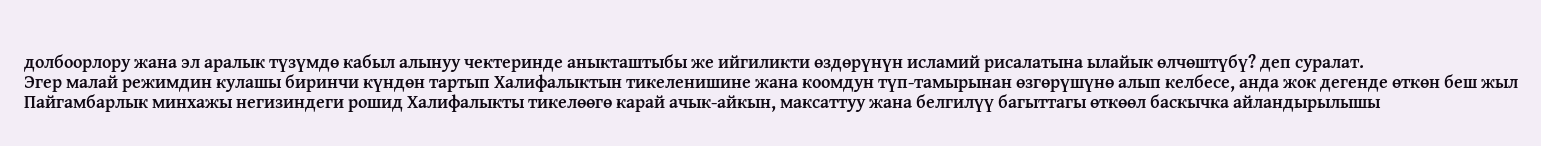долбоорлору жана эл аралык түзүмдө кабыл алынуу чектеринде аныкташтыбы же ийгиликти өздөрүнүн исламий рисалатына ылайык өлчөштүбү? деп суралат.
Эгер малай режимдин кулашы биринчи күндөн тартып Халифалыктын тикеленишине жана коомдун түп-тамырынан өзгөрүшүнө алып келбесе, анда жок дегенде өткөн беш жыл Пайгамбарлык минхажы негизиндеги рошид Халифалыкты тикелөөгө карай ачык-айкын, максаттуу жана белгилүү багыттагы өткөөл баскычка айландырылышы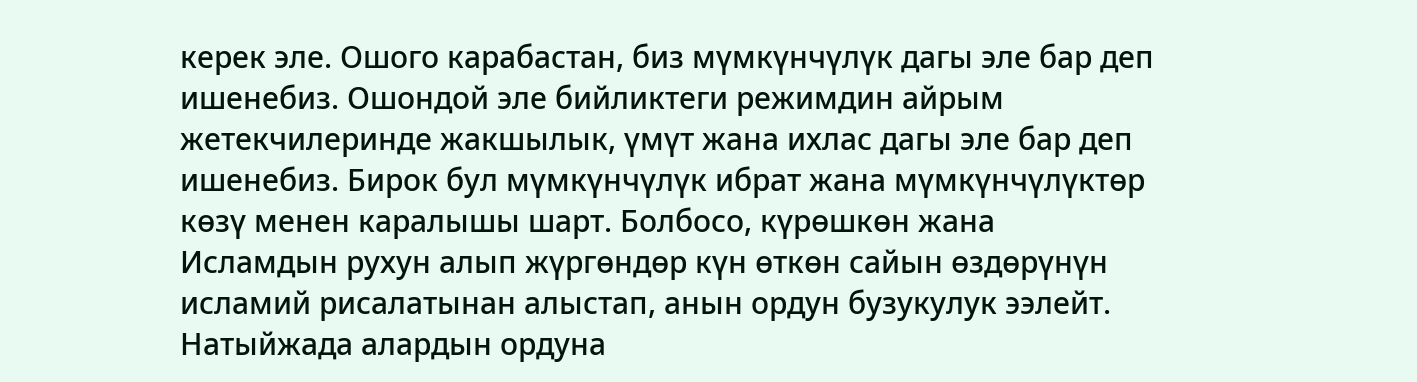керек эле. Ошого карабастан, биз мүмкүнчүлүк дагы эле бар деп ишенебиз. Ошондой эле бийликтеги режимдин айрым жетекчилеринде жакшылык, үмүт жана ихлас дагы эле бар деп ишенебиз. Бирок бул мүмкүнчүлүк ибрат жана мүмкүнчүлүктөр көзү менен каралышы шарт. Болбосо, күрөшкөн жана Исламдын рухун алып жүргөндөр күн өткөн сайын өздөрүнүн исламий рисалатынан алыстап, анын ордун бузукулук ээлейт. Натыйжада алардын ордуна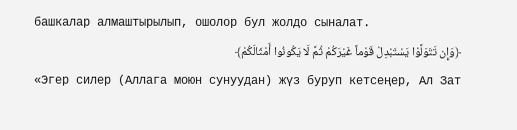башкалар алмаштырылып, ошолор бул жолдо сыналат.
﴿وَإِن تَتَوَلَّوْا يَسْتَبْدِلْ قَوْماً غَيْرَكُمْ ثُمَّ لَا يَكُونُوا أَمْثَالَكُمْ﴾
«Эгер силер (Аллага моюн сунуудан) жүз буруп кетсеңер, Ал Зат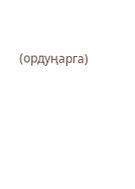(ордуңарга)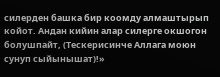силерден башка бир коомду алмаштырып койот. Андан кийин алар силерге окшогон болушпайт, (Тескерисинче Аллага моюн сунуп сыйынышат)!»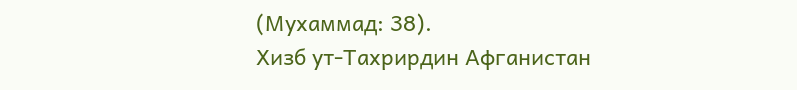(Мухаммад: 38).
Хизб ут-Тахрирдин Афганистан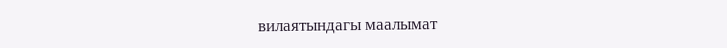вилаятындагы маалымат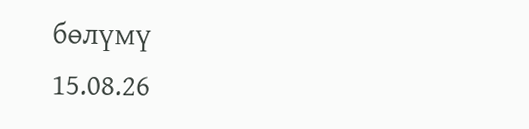бөлүмү
15.08.26